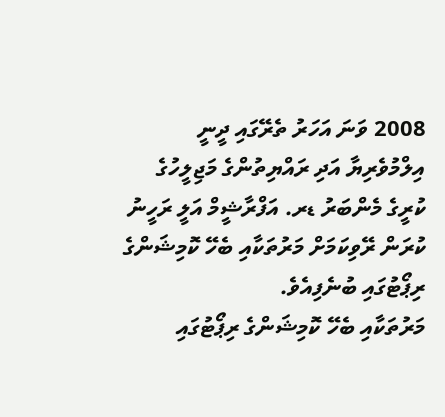2008 ވަނަ އަހަރު ތެރޭގައި ދީނީ އިލްމުވެރިޔާ އަދި ރައްޔިތުންގެ މަޖިލީހުގެ ކުރީގެ މެންބަރު ޑރ. އަފްރާޝީމް އަލީ ރަހީނު ކުރަން ރޭވިކަމަށް މަރުތަކާއި ބެހޭ ކޮމިޝަންގެ ރިޕޯޓުގައި ބުނެފިއެވެ.
މަރުތަކާއި ބެހޭ ކޮމިޝަންގެ ރިޕޯޓުގައި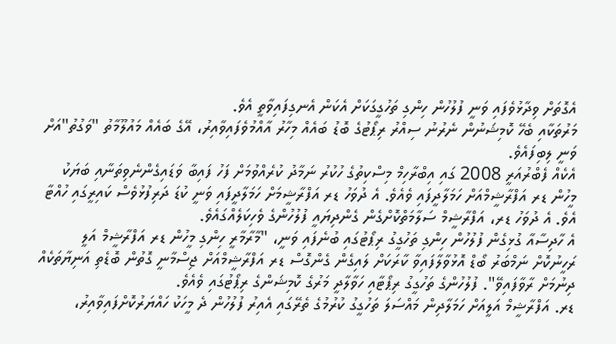އެގޮތަށް ވިދާޅުވެފައި ވަނީ ފުލުހުން ހިންގި ތަހުގީގަކަށް އެކަން އެނގިފައިވާތީ އެވެ.
މަރުތަކާއި ބެހޭ ކޮމިޝަނުން ނެރުނު ސިއްރު ރިޕޯޓުގެ ބޮޑު ބައެއް މިހާރު އާއްމުވެފައިވާއިރު، އޭގެ ބައެއް މައުލޫމާތު "ވަގުތު"އަށް ވަނީ ލިބިފައެވެ.
އެކެއް ފެބްރުއަރީ 2008 ގައި އިބްރާހިމް މިސްކިތުގެ ހުކުރު ނަމާދު ކުރެއްވުމަށް ފަހު ފައިބާ ވަޑައިގެންނެވިތަނާއި ބަޔަކު މީހުން ޑރ އަފްރާޝީމްއަށް ހަމަލާދީފައި ވެއެވެ. އެ ދުވަހު ޑރ އަފްރާޝީމަށް ހަމަލާދީފައި ވަނީ ކުޑަ ދަރިފުޅުވެސް ކައިރީގައި ހުއްޓާ އެވެ. އެ ދުވަހު ޑރ، އަފްރާޝީމް ސަލާމަތްކޮށްގެން ގެންދިޔައީ ފުލުހުންގެ ވެހިކަލެއްގައެވެ.
އެ ހާދިސާއާ ގުޅިގެން ފުލުހުން ހިންގި ތަހުގީގު ރިޕޯޓުގައި ބުނެފައި ވަނީ، "މާރާމާރީ ހިންގި މީހުން ޑރ އަފްރާޝީމް އަލީ ރަހީނުކޮށް ނަމްބަރު ބޯޑް އޮޅުވާލާފައިވާ ކާރަކަށް ލައިގެން ގެންގޮސް ޑރ އަފްރާޝީމްއަށް ޖިސްމާނީ ގޮތުން ބޮޑެތި އަނިޔާތަކެއް ދިނުމަށް ރާވާފައިވޭ". ފުލުހުންގެ ތަހުގީގު ރިޕޯޓާއި ހަވާލާދީ މަރުގެ ކޮމިޝަންގެ ރިޕޯޓުގައި ވެއެވެ.
ޑރ. އަފްރާޝީމް އަލީއަށް ހަމަލާދިން މައްސަލަ ތަހުގީގު ކުރުމުގެ ތެރޭގައި އެއިރު ފުލުހުން ދެ މީހަކު ހައްޔަރުކޮށްފައިވާއިރު،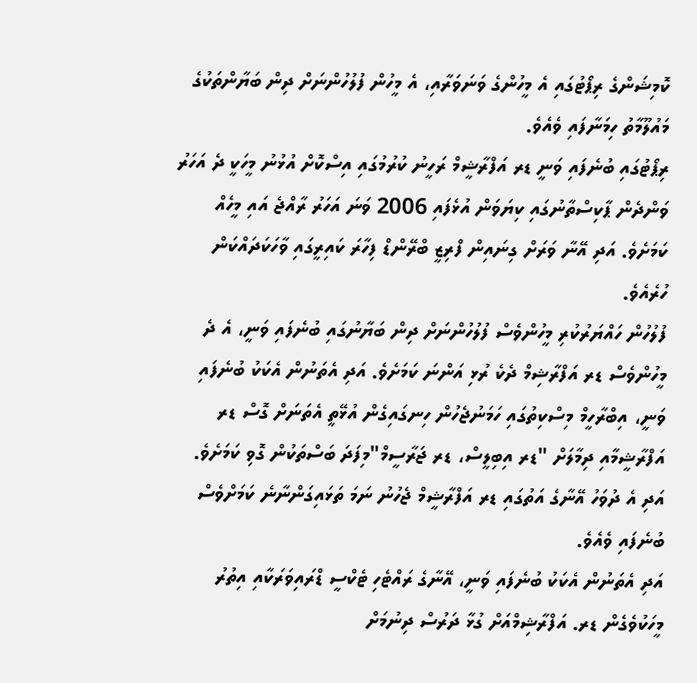ކޮމިޝަންގެ ރިޕޯޓުގައި އެ މީހުންގެ ވަނަވަރާއި، އެ މީހުން ފުލުހުންނަށް ދިން ބަޔާންތަކުގެ މައުލޫމާތު ހިމަނާފައި ވެއެވެ.
ރިޕޯޓުގައި ބުނެފައި ވަނީ ޑރ އަފްރާޝީމް ރަހީނު ކުރުމުގައި އިސްކޮށް އުޅުނު މީހަކީ ދެ އަހަރު ވަންދެން ޕާކިސްތާނުގައި ކިޔަވަން އުޅެފައި 2006 ވަނަ އަހަރު ރާއްޖެ އައި މީހެއް ކަމަށެވެ. އަދި އޭނާ ވަރަށް ގިނައިން ފްރިޒީ ބްރޭންޑް ފިހާރަ ކައިރީގައި ވާހަކަދައްކަން ހުރެއެވެ.
ފުލުހުން ހައްޔަރުކުރި މީހުންވެސް ފުލުހުންނަށް ދިން ބަޔާނުގައި ބުނެފައި ވަނީ، އެ ދެ މީހުންވެސް ޑރ އަފްރާޝިމް ދެކެ ރުޅި އަންނަ ކަމަށެވެ. އަދި އެތަނުން އެކަކު ބުނެފައި ވަނީ، އިބްރާހީމް މިސްކިތުގައި ހަމަނުޖެހުން ހިނގައިގެން އުޅޭތީ އެތަނަށް ގޮސް ޑރ އަފްރާޝީމާއި ދިމާލަށް "ޑރ އިބިލީސް، ޑރ ޖަރާސީމް"މިފަދަ ބަސްތަކުން ގޮވި ކަމަށެވެ. އަދި އެ ދުވަހު އޭނާގެ އަތުގައި ޑރ އަފްރާޝީމް ޖެހުނު ނަމަ ތަޅައިގަންނާނެ ކަމަށްވެސް ބުނެފައި ވެއެވެ.
އަދި އެތަނުން އެކަކު ބުނެފައި ވަނީ، އޭނާގެ ރައްޓެހި ޓެކްސީ ޑްރައިވަރަކާއި އިތުރު މީހަކުވެގެން ޑރ. އަފްރާޝިމްއަށް ގުޅާ ދަރުސް ދިނުމަށް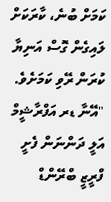ކަމަށް ބުނެ، ކާރަކަށް ލައިގެން ގޮސް އަނިޔާ ކުރަން ރޭވި ކަމަށެވެ.
"އޭނާ ޑރ އަފްރާޝީމް އަލީ ދަންނަން ފެށީ ފްރީޒީ ބްރޭންޑް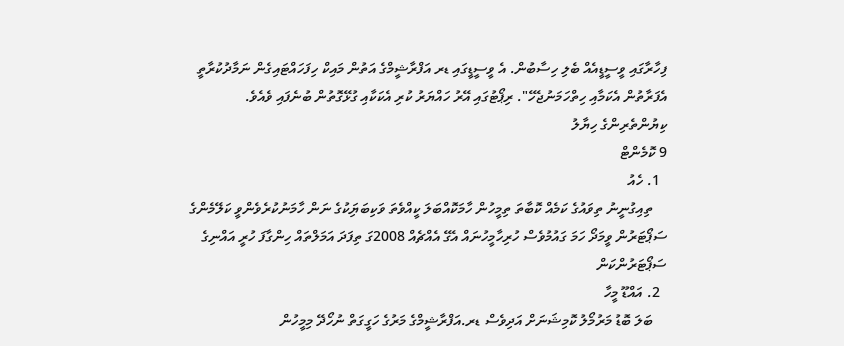ފިހާރާގައި ވީސީޑީއެއް ބެލި ހިސާބުން. އެ ވީސީޑީގައި ޑރ އަފްރާޝީމްގެ އަތުން މައިކް ހިފަހައްޓައިގެން ނަމާދުކުރާތީ އެފަރާތުން އެކަމާއި ހިތްހަމަނުޖެހޭ". ރިޕޯޓުގައި އޭރު ހައްޔަރު ކުރި އެކަކާއި ގުޅޭގޮތުން ބުނެފައި ވެއެވެ.
ކިޔުންތެރިންގެ ހިޔާލު
9 ކޮމެންޓް
  1. ހެއު
    ތިއިގުނީނު ތިވައުގެ ކަމެއް ކޮބާތަ ތިމީހުން ހާމަކޮއްބަލަ ކީއްވެތަ ވަކިބަޔިަކުގެ ނަން ހާމަނުކުރެވެންވީ ކަލޭމެންގެ ސަޕޯޓަރުން ވީމަދޯ ހަމަ ގައުމުވެސް ހުރިހާމީހުނައް އެގޭ އެއްޗެއް 2008ގަ ތިފަދަ އަމަލްތައް ހިންގާފަ ހުރީ އައްނިގެ ސަޕޯޓަރުންކަން
  2. އައްޑޫ މީހާ
    ބަލަ ބޮޑު މަރުމޯލު ކޮމިޝަނަށް އަދިވެސް ޑރ.އަފްރާޝީމްގެ މަރުގެ ހަގީގަތް ނުހޯދޭ މިމީހުން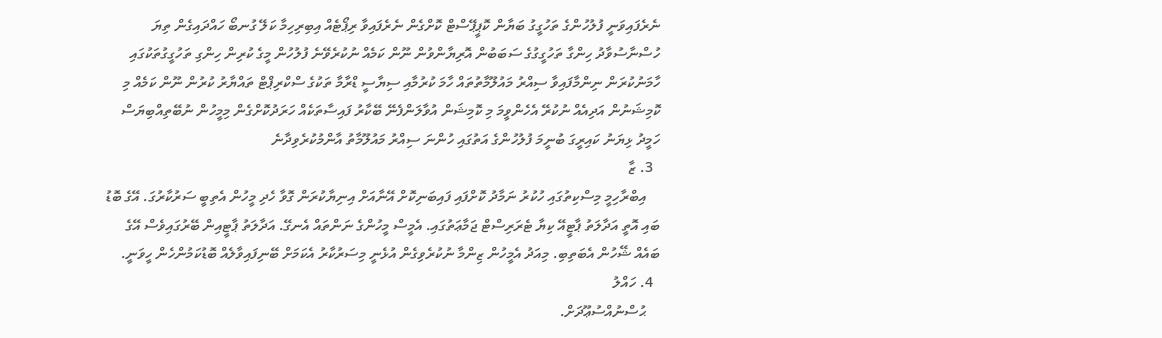ނެރެފައިވަނީ ފުލުހުންގެ ތަހުގީގު ބަޔާން ކޮޕީޕޭސްޓް ކޮށްގެން ނެރެފައިވާ ރިޕޯޓެއް އިބިރިހިމާ ކަލޭ ގުނބޯ ހައްދައިގެން ތިޔަ ހުސްނާސުވާދު ހިންގާ ތަހުގީގުގެ ސަބަބުން އޮރިޔާންވުން ނޫން ކަމެއް ނުކުރެވޭނެ ފުލުހުން މީގެ ކުރިން ހިންގި ތަހުގީގުތަކުގައި ހާމަނުކުރަން ނިންމާފައިވާ ސިއްރު މައުލޫމާތުތައް ހާމަ ކުރުމާއި ސިޔާސީ ޑްރާމާ ތަކުގެ ސްކްރިޕްޓް ތައްޔާރު ކުރުން ނޫން ކަމެއް މި ކޮމިޝަނުން އަދިއެއް ނުކުރޭ އެހެންވީމަ މި ކޮމިޝަން އުވާލަންފެނޭ ބޭކާރު ފައިސާތަކެއް ހަރަދުކޮށްގެން މިމީހުން ނުބޭތިއްބިޔަސް ހަމީދު ޅިޔަނު ކައިރީގަ ބުނީމަ ފުލުހުންގެ އަތުގައި ހުންނަ ސިއްރު މައުލޫމާތު އާންމުކުރެވިދާނެ
  3. ޒާ
    އިބްރާހިމީ މިސްކިތުގައި ހުކުރު ނަމާދު ކޮށްފައި ފައިބަނިކޮށް އޭނާއަށް އިނިޔާކުރަން ގޮވާ ހެދި މީހުން އެތިބީ ސަރުކާރުގަ. އޭގެ ބޮޑު ބައި އޮތީ އަދާލަތު ޕާޓީއޭ ކިޔާ ޓެރަރިސްޓް ޖަމާޢަތުގައި. އެމީސް މީހުންގެ ނަންތައް އެނގޭ. އަދާލަތު ޕާޓީއިން ބޭރުގައިވެސް އޭގެ ބައެއް ޝޭހުން އެބަތިބި. މިއަދު އެމީހުން ޒިންމާ ނުކުރެވިގެން އުޅެނީ މިސަރުކާރު އެކަމަށް ބޭނިފައިވާލެއް ބޮޑުކަމުންހެން ހީވަނީ.
  4. ހައްލު
    ޙުސްނުއްސުޢޫދަށް.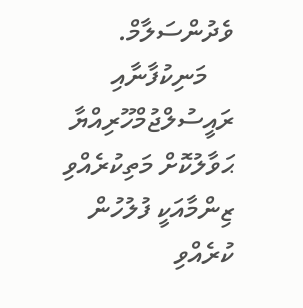ވެދުންސަލާމް.
    މަނިކުފާނާއި ރައީސުލްޖުމްހޫރިއްޔާ ޙަވާލުކޮށް މަތިކުރެއްވި ޒިންމާއަކީ ފުލުހުން ކުރެއްވި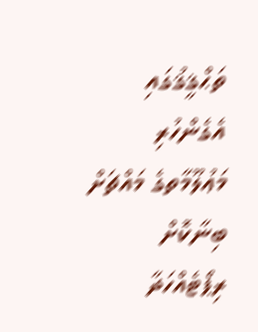ތަޙްޤީޤުގައި އެގެންހުރި މަޢުލޫމާތގެ މައްޗަށް ބިނާކޮށް ރިޕޯޓެއްހަދާ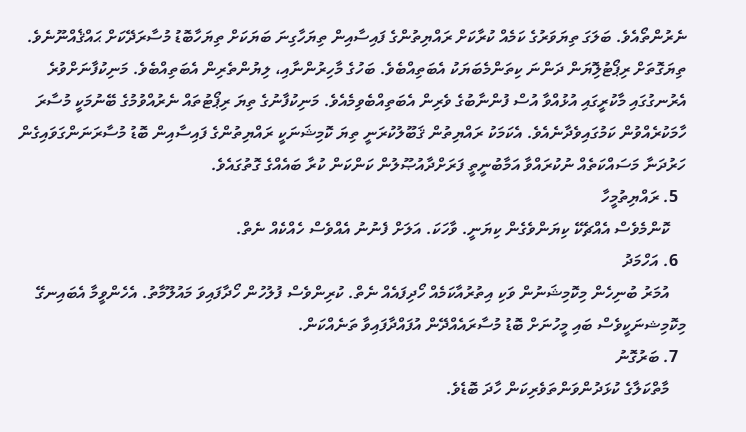ނެރުންތޯއެވެ. ބަލަގަ ތިޔަވަރުގެ ކަމެއް ކުރާކަށް ރައްޔިތުންގެ ފައިސާއިން ތިޔަހާގިނަ ބަޔަކަށް ތިޔަހާބޮޑު މުސާރަދޭކަށް ޙައްޤެއްނޫނެވެ. ތިޔަގޮތަށް ރިޕޯޓުލިޮޔަން ދަންނަ ކިތަންމެބަޔަކު އެބަތިއްބެވެ. ބަހުގެ މާހިރުންނާއި، ލިޔުންތެރިން އެބަތިއްބެވެ. މަނިކުފާނަށްވުރެ އެރުނގުގައި މާކުރީގައި އުޅުއްވާ އުސް ފުންނާބުގެ ވެރިން އެބަތިއްބެވިމެއެވެ. މަނިކުފާނުގެ ތިޔަ ރިޕޯޓުތައް ނެރުއްވުމުގެ ބޭނުމަކީ މުސާރަ ހާމަކުރެއްވުން ކަމުގައިވެދާނެއެވެ. އެކަމަކު ރައްޔިތުން ޤަބޫލުކުރަނީ ތިޔަ ކޮމިޝަނަކީ ރައްޔިތުންގެ ފައިސާއިން ބޮޑު މުސާރަނަންގަވައިގެން ހަރުދަނާ މަސައްކަތެއް ނުކުރައްވާ އަމާބުނީތީ ފަރަށްދާއުޞޫލުން ކަންކަން ކުރާ ބައެއްގެ ގޮތުގައެވެ.
  5. ރައްޔިތުމީހާ
    ކޮންމެވެސް އެއްޗެކޭ ކިޔަންވެގެން ކިޔަނީ. ވާހަކަ. އަލަށް ފެނުނު އެއްވެސް ހެއްކެއް ނެތް.
  6. އަހްމަދު
    އުމަރު ބުނިހެން މިކޮމިޝަނުން ވަކި އިތުރުއާކަމެއް ހޯދިފައެއް ނެތް. ކުރިންވެސް ފުލުހުން ހޯދާފައިވަ މައުލޫމާތު. އެހެންވީމާ އެބައިނގޭ މިކޮމިޝނަކީވެސް ބައި މީހުނަށް ބޮޑު މުސާރައެއްދޭން އުފައްދާފައިވާ ތަނެއްކަން.
  7. ބަރުގޮނު
    މާތްކަލާގެ ކުޅަދުންވަންތަވެރިކަން ހާދަ ބޮޑެވެ.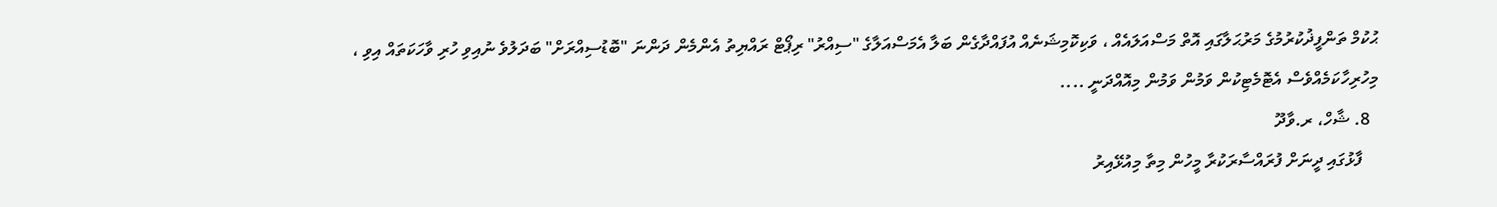ޙުކުމް ތަންފީޛުކުރުމުގެ މަރުޙަލާގައި އޮތް މަސްއަލައެއް ، ވަކިކޮމިޝަނެއް އުފައްދާގެން ބަލާ އެމަސްއަލާގެ "ސިއްރު" ރިޕޯޓް ރައްޔިތު އެންމެން ދަންނަ "ބޮޑުސިއްރަށް" ބަދަލުވެ ނުއިވި ހުރި ވާހަކަތައް އިވި ، މިހުރިހާކަމެއްވެސް އެޓޮމެޓިކުން ވަމުން ވަމުން މިއޮއްދަނީ ....
  8. ޝާހް، ރ.ވާދޫ
    ފާޅުގައި ދީނަށް ފުރައްސާރަކުރާ މީހުން މިތާ މިއުޅޭއިރު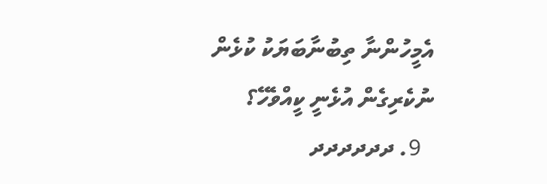އެމީހުންނާ ތިބުނާބަޔަކު ކުޅެން ނުކެރިގެން އުޅެނީ ކީއްވެހޭ؟
  9. ދދދދދދ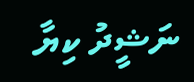ނަޝީދު ކިޔާ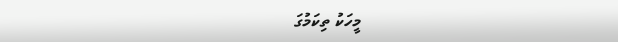މީހަކު ތިކަމުގަ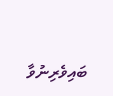ބައިވެރިނުވާ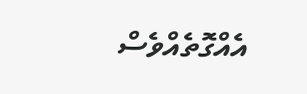އެއްގޮތެއްވެސް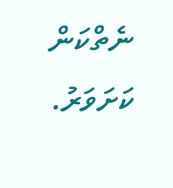ނެތްކަން ކަށަވަރު.